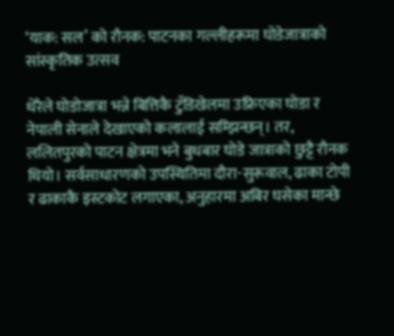‘याक: सल’ को रौनक: पाटनका गल्लीहरूमा घोडेजात्राको सांस्कृतिक उत्सव

धेरैले घोडोजात्रा भन्ने बित्तिकै टुँडिखेलमा उफ्रिएका घोडा र नेपाली सेनाले देखाएको कलालाई सम्झिन्छन्। तर, ललितपुरको पाटन क्षेत्रमा भने बुधबार घोडे जात्राको छुट्टै रौनक थियो। सर्वसाधारणको उपस्थितिमा दौरा-सुरूवाल, ढाका टोपी र ढाकाकै इस्टकोट लगाएका, अनुहारमा अबिर घसेका मान्छे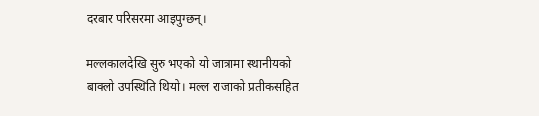दरबार परिसरमा आइपुग्छन्।

मल्लकालदेखि सुरु भएको यो जात्रामा स्थानीयको बाक्लो उपस्थिति थियो। मल्ल राजाको प्रतीकसहित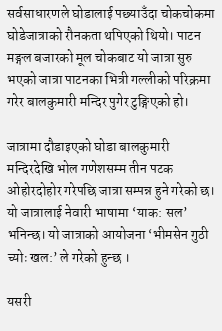सर्वसाधारणले घोडालाई पछ्याउँदा चोकचोकमा घोडेजात्राको रौनकता थपिएको थियो। पाटन मङ्गल बजारको मूल चोकबाट यो जात्रा सुरु भएको जात्रा पाटनका भित्री गल्लीको परिक्रमा गरेर बालकुमारी मन्दिर पुगेर टुङ्गिएको हो।

जात्रामा दौडाइएको घोडा बालकुमारी मन्दिरदेखि भोल गणेशसम्म तीन पटक ओहोरदोहोर गरेपछि जात्रा सम्पन्न हुने गरेको छ। यो जात्रालाई नेवारी भाषामा ‘याक: सल’ भनिन्छ। यो जात्राको आयोजना ‘भीमसेन गुठी च्योः खल:’ ले गरेको हुन्छ ।

यसरी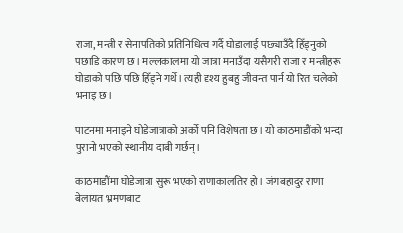राजा, मन्त्री र सेनापतिको प्रतिनिधित्व गर्दै घोडालाई पछ्याउँदै हिँड्नुको पछाडि कारण छ। मल्लकालमा यो जात्रा मनाउँदा यसैगरी राजा र मन्त्रीहरू घोडाको पछि पछि हिँड्ने गर्थे। त्यही दृश्य हुबहु जीवन्त पार्न यो रित चलेको भनाइ छ।

पाटनमा मनाइने घोडेजात्राको अर्को पनि विशेषता छ। यो काठमाडौंको भन्दा पुरानो भएको स्थानीय दाबी गर्छन्।

काठमाडौंमा घोडेजात्रा सुरू भएको राणाकालतिर हो। जंगबहादुर राणा बेलायत भ्रमणबाट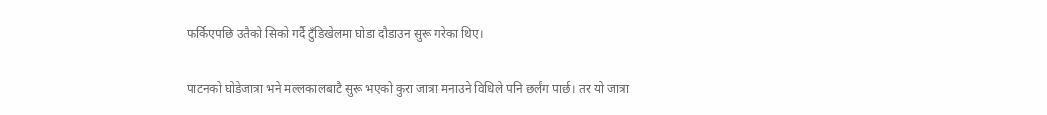फर्किएपछि उतैको सिको गर्दै टुँडिखेलमा घोडा दौडाउन सुरू गरेका थिए।

पाटनको घोडेजात्रा भने मल्लकालबाटै सुरू भएको कुरा जात्रा मनाउने विधिले पनि छर्लंग पार्छ। तर यो जात्रा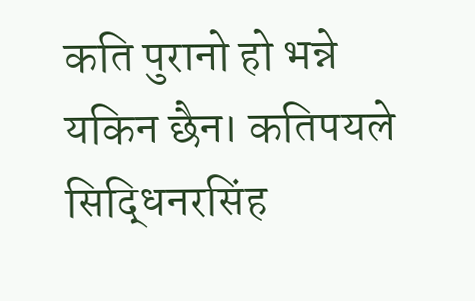कति पुरानो हो भन्ने यकिन छैन। कतिपयले सिद्धिनरसिंह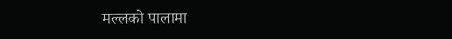मल्लको पालामा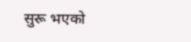सुरू भएको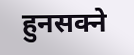हुनसक्ने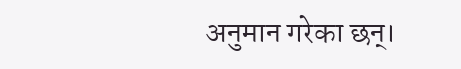अनुमान गरेका छन्।